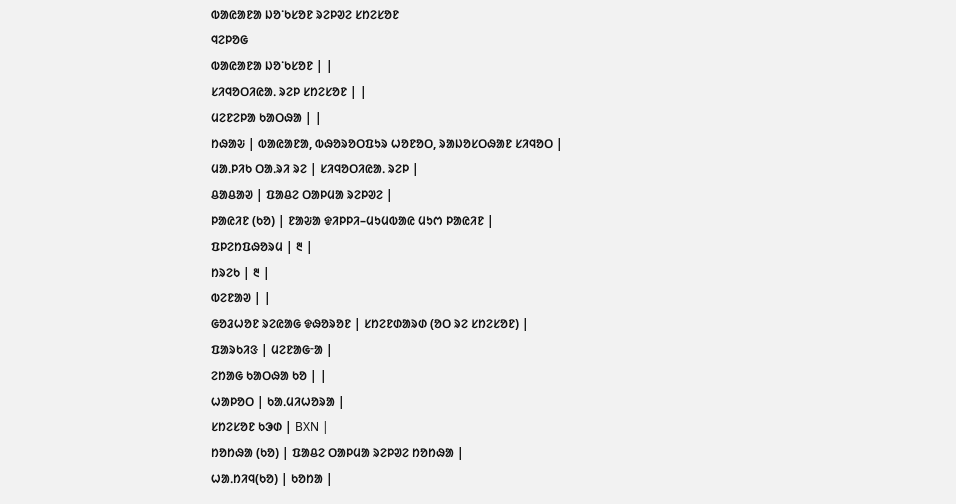ᱵᱟᱭᱟᱱᱟ ᱡᱚᱸᱠᱥᱚᱱ ᱨᱮᱞᱣᱮ ᱥᱴᱮᱥᱚᱱ
ᱧᱮᱞᱚᱜ
ᱵᱟᱭᱟᱱᱟ ᱡᱚᱸᱠᱥᱚᱱ | |
ᱥᱤᱧᱚᱛᱤᱭᱟᱹ ᱨᱮᱞ ᱥᱴᱮᱥᱚᱱ | |
ᱢᱮᱱᱮᱞᱟ ᱠᱟᱛᱷᱟ | |
ᱴᱷᱟᱶ | ᱵᱟᱭᱟᱱᱟ, ᱵᱷᱚᱨᱚᱛᱯᱩᱨ ᱦᱚᱱᱚᱛ, ᱨᱟᱡᱚᱥᱛᱷᱟᱱ ᱥᱤᱧᱚᱛ |
ᱢᱟᱹᱞᱤᱠ ᱛᱟᱹᱨᱤ ᱨᱮ | ᱥᱤᱧᱚᱛᱤᱭᱟᱹ ᱨᱮᱞ |
ᱪᱟᱪᱟᱣ | ᱯᱟᱪᱮ ᱛᱟᱞᱢᱟ ᱨᱮᱞᱣᱮ |
ᱞᱟᱭᱤᱱ (ᱠᱚ) | ᱱᱟᱶᱟ ᱫᱤᱞᱞᱤ–ᱢᱩᱢᱵᱟᱭ ᱢᱩᱬ ᱞᱟᱭᱤᱱ |
ᱯᱞᱮᱴᱯᱷᱚᱨᱢ | ᱓ |
ᱴᱨᱮᱠ | ᱓ |
ᱵᱮᱱᱟᱣ | |
ᱜᱚᱲᱦᱚᱱ ᱨᱮᱭᱟᱜ ᱫᱷᱚᱨᱚᱱ | ᱥᱴᱮᱱᱰᱟᱨᱰ (ᱚᱛ ᱨᱮ ᱥᱴᱮᱥᱚᱱ) |
ᱯᱟᱨᱠᱤᱝ | ᱢᱮᱱᱟᱜᱼᱟ |
ᱮᱴᱟᱜ ᱠᱟᱛᱷᱟ ᱠᱚ | |
ᱦᱟᱞᱚᱛ | ᱠᱟᱹᱢᱤᱦᱚᱨᱟ |
ᱥᱴᱮᱥᱚᱱ ᱠᱳᱰ | BXN |
ᱴᱚᱴᱷᱟ (ᱠᱚ) | ᱯᱟᱪᱮ ᱛᱟᱞᱢᱟ ᱨᱮᱞᱣᱮ ᱴᱚᱴᱷᱟ |
ᱦᱟᱹᱴᱤᱧ(ᱠᱚ) | ᱠᱚᱴᱟ |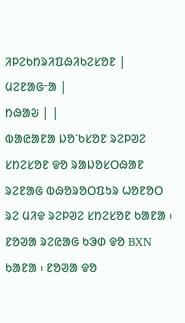ᱤᱞᱮᱠᱴᱨᱤᱯᱷᱤᱠᱮᱥᱚᱱ | ᱢᱮᱱᱟᱜᱼᱟ |
ᱴᱷᱟᱶ | |
ᱵᱟᱭᱟᱱᱟ ᱡᱚᱸᱠᱥᱚᱱ ᱨᱮᱞᱣᱮ ᱥᱴᱮᱥᱚᱱ ᱫᱚ ᱨᱟᱡᱚᱥᱛᱷᱟᱱ ᱨᱮᱱᱟᱜ ᱵᱷᱚᱨᱚᱛᱯᱩᱨ ᱦᱚᱱᱚᱛ ᱨᱮ ᱢᱤᱫ ᱨᱮᱞᱣᱮ ᱥᱴᱮᱥᱚᱱ ᱠᱟᱱᱟ ᱾ ᱱᱚᱣᱟ ᱨᱮᱭᱟᱜ ᱠᱳᱰ ᱫᱚ BXN ᱠᱟᱱᱟ ᱾ ᱱᱚᱣᱟ ᱫᱚ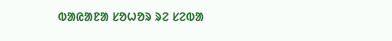ᱵᱟᱭᱟᱱᱟ ᱥᱚᱦᱚᱨ ᱨᱮ ᱥᱮᱵᱟ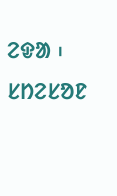ᱮᱫᱟ ᱾ ᱥᱴᱮᱥᱚᱱ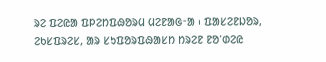ᱨᱮ ᱯᱮᱭᱟ ᱯᱞᱮᱴᱯᱷᱚᱨᱢ ᱢᱮᱱᱟᱜᱼᱟ ᱾ ᱯᱟᱥᱮᱱᱡᱚᱨ, ᱮᱠᱥᱯᱨᱮᱥ, ᱟᱨ ᱥᱩᱯᱚᱨᱯᱷᱟᱥᱴ ᱴᱨᱮᱱ ᱱᱚᱸᱰᱮᱭ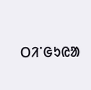ᱛᱤᱸᱜᱩᱭᱟ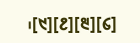᱾[᱑][᱒][᱓][᱔]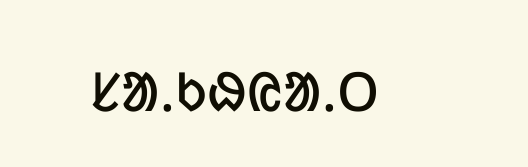ᱥᱟᱹᱠᱷᱭᱟᱹᱛ